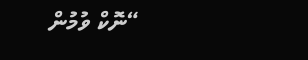“ނޮކް ވުމުން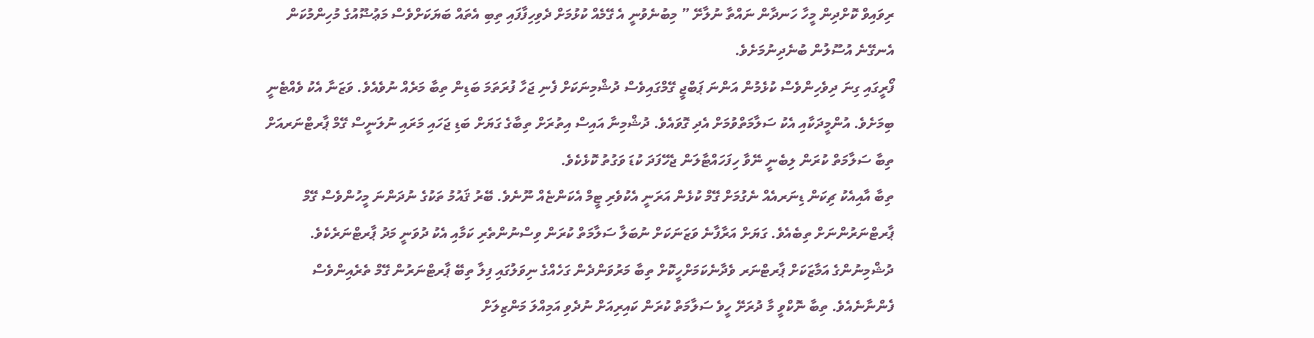ރިވައިވް ކޮށްދިން މީހާ ހަނދާން ނައްތާ ނުލާށޭ ” މިބުނެވުނީ އެ ގޭމެއް ކުޅުމަށް ދެވިހިފާފައި ތިބި އެތައް ބަޔަކަށްވެސް މަޢުޟޫއުގެ މުހިންމުކަން އެނގޭނެ އުސޫލުން ބުނެދިނުމަށެވެ.
ފޯރީގައި ގިނަ ދިވެހިންވެސް ކުޅެމުން އަންނަ ޕަބްޖީ ގޭމްގައިވެސް ދުޝްމިނަކަށް ފެނި ޖަހާ ފުރަތަމަ ބަޑިން ތިބާ މަރެއް ނުވެއެވެ. ވަޒަނާ އެކު ވެއްޓެނީ ބިމަށެވެ. އުންމީދަކާއި އެކު ސަލާމަތްވުމަށް އެދި ގޮވައެވެ. ދުޝްމިނާ އައިސް އިތުރަށް ތިބާގެ ގަޔަށް ބަޑި ޖަހައި މަރައި ނުލަނީސް ގޭމް ޕާރޓްނަރއަށް ތިބާ ސަލާމަތް ކުރަން ލިބެނީ ނޭވާ ހިފަހައްޓާލަން ޖެހޭފަދަ ކުޑަ ވަގުތު ކޮޅެކެވެ.
ތިބާ އާއިއެކު ޗިކަން ޑިނަރއެއް ނެގުމަށް ގޭމް ކުޅެން އަރަނީ އެކުވެރި ޓީމް އެކަންޏެއް ނޫނެވެ. ބޭރު ޤައުމު ތަކުގެ ނުދަންނަ މީހުންވެސް ގޭމް ޕާރޓްނަރުންނަށް ތިބެއެވެ. ގަޔަށް އަރާފާނެ ވަޒަނަކަށް ނުބަލާ ސަލާމަތް ކުރަން ވިސްނުންތެރި ކަމާއި އެކު ދުވަނީ މަދު ޕާރޓްނަރެކެވެ. ދުޝްމިނުންގެ އަމާޒަކަށް ޕާރޓްނަރ ވެދާނެކަމަށްހީކޮށް ތިބާ މަރުވަންދެން ގަހެއްގެ ނިވަލުގައި ފިލާ ތިބޭ ޕާރޓްނަރުން ގޭމް ތެރެއިންވެސް ފެންނާނެއެވެ. ތިބާ ނޮކްވީ މާ ދުރަށޭ ހީވެ ސަލާމަތް ކުރަން ކައިރިއަށް ނުދެވި އަމިއްލަ މަންޒިލަށް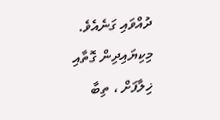ދުއްވައި ގަނެއެވެ.
މިކިޔައިދިން ގޮތާއި ޚިލާފަށް ، ތިބާ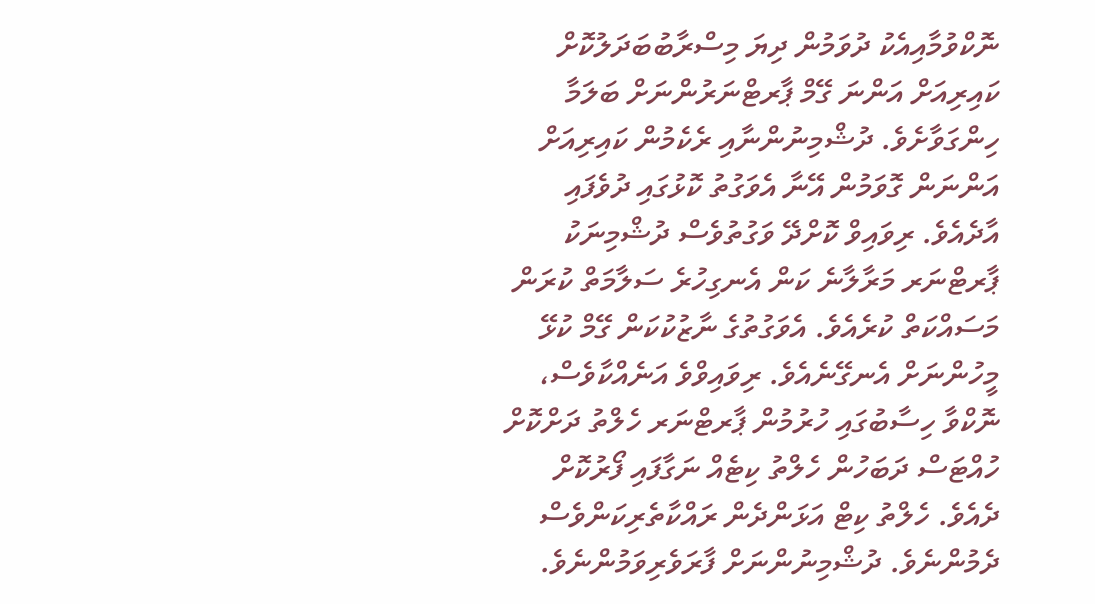ނޮކްވުމާއިއެކު ދުވަމުން ދިޔަ މިސްރާބުބަދަލުކޮށް ކައިރިއަށް އަންނަ ގޭމް ޕާރޓްނަރުންނަށް ބަލަމާ ހިންގަވާށެވެ. ދުޝްމިނުންނާއި ރެކެމުން ކައިރިއަށް އަންނަން ގޮވަމުން އޭނާ އެވަގުތު ކޮޅުގައި ދުވެފައި އާދެއެވެ. ރިވައިވް ކޮށްދޭ ވަގުތުވެސް ދުޝްމިނަކު ޕާރޓްނަރ މަރާލާނެ ކަން އެނގިހުރެ ސަލާމަތް ކުރަން މަސައްކަތް ކުރެއެވެ. އެވަގުތުގެ ނާޒުކުކަން ގޭމް ކުޅޭ މީހުންނަށް އެނގޭނެއެވެ. ރިވައިވްވެ އަނެއްކާވެސް، ނޮކްވާ ހިސާބުގައި ހުރުމުން ޕާރޓްނަރ ހެލްތު ދަށްކޮށް ހުއްޓަސް ދަބަހުން ހެލްތު ކިޓެއް ނަގާފައި ފޯރުކޮށް ދެއެވެ. ހެލްތު ކިޓް އަޅަންދެން ރައްކާތެރިކަންވެސް ދެމުންނެވެ. ދުޝްމިނުންނަށް ފާރަވެރިވަމުންނެވެ.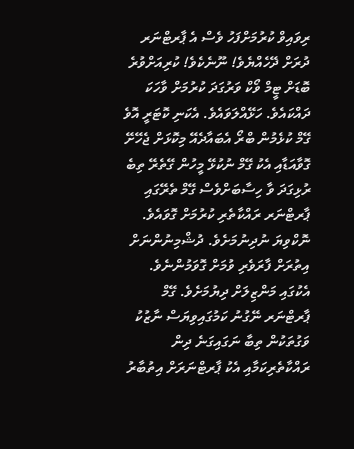ރިވައިވް ކުރުމަށްފަހު ވެސް އެ ޕާރޓްނަރ ދުރަށް ދޭހެއްޔެވެ! ނޫނެކެވެ! ކުރިއަށްވުރެ ބޮޑަށް ޓީމް ވޯކް ވަރުގަދަ ކުރުމަށް ވާހަކަ ދައްކައެވެ. ހަޅޭއްލަވައެވެ. އެކަނި ކޮޓަރީ އޮވެ ގޭމް ކުޅެމުން ބްރޯ އެބައާދެއޭ މިކޮޅަށް ޖެހޭށޭ ގޮވާއަޑާއި އެކު ގޭމް ނުކުޅޭ މީހުން ގޭތެރޭ ތިބެ ރުޅިގަދަ ވާ ހިސާބަށްވެސް ގޭމް ތެރޭގައި ޕާރޓްނަރ ރައްކާތެރި ކުރުމަށް ގޮވައެވެ. ނޮކްވިޔަ ނުދިނުމަށެވެ. ދުޝްމިނުންނަށް އިތުރަށް ފާރަވެރި ވުމަށް ގޮވަމުންނެވެ. އެކުގައި މަންޒިލަށް ދިޔުމަށެވެ. ގޭމް ޕާރޓްނަރ ނޭގުނު ކަމުގައިވިޔަސް ނާޒުކު ވަގުތަކުން ތިބާ ނަގައިގަނެ ދިން ރައްކާތެރިކަމާއި އެކު ޕާރޓްނަރަށް އިތުބާރު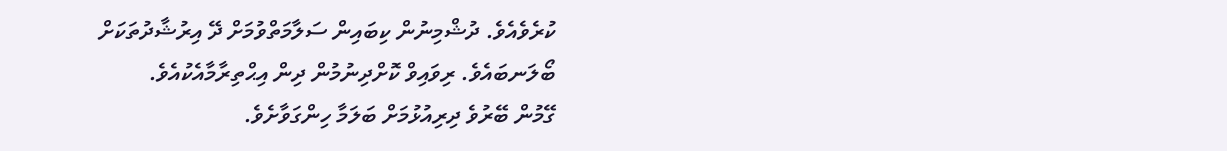ކުރެވެއެވެ. ދުޝްމިނުން ކިބައިން ސަލާމަތްވުމަށް ދޭ އިރުޝާދުތަކަށް ބޯލަނބައެވެ. ރިވައިވް ކޮށްދިނުމުން ދިން އިޙްތިރާމާއެކުއެވެ.
ގޭމުން ބޭރުވެ ދިރިއުޅުމަށް ބަލަމާ ހިންގަވާށެވެ.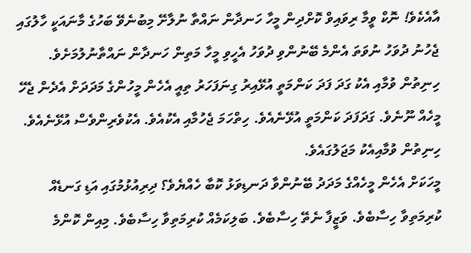އާއެކެވެ! ނޮކް ވީމާ ރިވައިވް ކޮށްދިން މީހާ ހަނދާން ނައްތާ ނުލާށޭ މިބުނެވޭ ބަހުގެ މާނައަކީ ހާލުގައި ޖެހުނު ދުވަހު ނުވަތަ އެންމެ ބޭނުންވި ދުވަހު އެހީވި މީހާ މަތިން ހަނދާން ނައްތާނުލުމަށެވެ. ހިނިތުން ވުމާއި އެކު ގަދަ ފަދަ ކަންމަތީ އުޅޭއިރު ގިނަފަހަރު ތިއީ އެހެން މީހުންގެ މަދަދަށް އެދެން ޖެހޭ މީހެއް ނޫނެވެ. ގަދަފަދަ ކަންމަތީ އުޅޭނެއެވެ. ހިތްހަމަ ޖެހުމާއި އެކުއެވެ. އެކުވެރިންވެސް އުޅޭނެއެވެ. ހިނިތުން ވުމާއިއެކު މަޖަލުގައެވެ.
މީހަކަށް އެހެން މީހެއްގެ މަދަދު ބޭނުންވާ ދަނޑިވަޅު ކޮބާ ހެއްޔެވެ؟ ދިރިއުޅުމުގައި އަޑި ގަނޑެއް ކުރިމަތިވާ ހިސާބެވެ. ވަޒީފާ ނެތޭ ހިސާބެވެ. ބަލިކަމެއް ކުރިމަތިވާ ހިސާބެވެ. މިއިން ކޮންމެ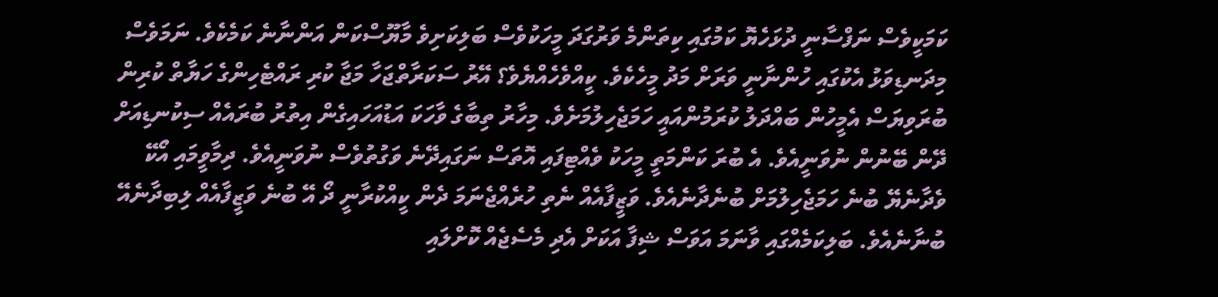ކަމަކީވެސް ނަފްސާނީ ދުޅަހެޔޮ ކަމުގައި ކިތަންމެ ވަރުގަދަ މީހަކުވެސް ބަލިކަށިވެ މާޔޫސްކަން އަންނާނެ ކަމެކެވެ. ނަމަވެސް މިދަނޑިވަޅު އެކުގައި ހުންނާނީ ވަރަށް މަދު މީހެކެވެ. ކީއްވެހެއްޔެވެ؟ އޭރު ސަކަރާތްޖަހާ މަޖާ ކުރި ރައްޓެހިންގެ ހަޔާތް ކުރިން ބުރަވިޔަސް އެމީހުން ބައްދަލު ކުރަމުންއައީ ހަމަޖެހިލުމަށެވެ. މިހާރު ތިބާގެ ވާހަކަ އަޑުއަހައިގެން އިތުރު ބުރައެއް ސިކުނޑިއަށް ދޭން ބޭނުން ނުވަނީއެވެ. އެ ބުރަ ކަންމަތީ މީހަކު ވެއްޓިފައި އޮތަސް ނަގައިދޭނެ ވަގުތުވެސް ނުވަނީއެވެ. ދިމާވީމައި އޯކޭ ވެދާނެޔޭ ބުނެ ހަމަޖެހިލުމަށް ބުނެދާނެއެވެ. ވަޒީފާއެއް ނެތި ހުރެއްޖެނަމަ ދެން ކީއްކުރާނީ ދޯ އޭ ބުނެ ވަޒީފާއެއް ލިބިދާނެއޭ ބުނާނެއެވެ. ބަލިކަމެއްގައި ވާނަމަ އަވަސް ޝިފާ އަކަށް އެދި މެސެޖެއް ކޮށްލައި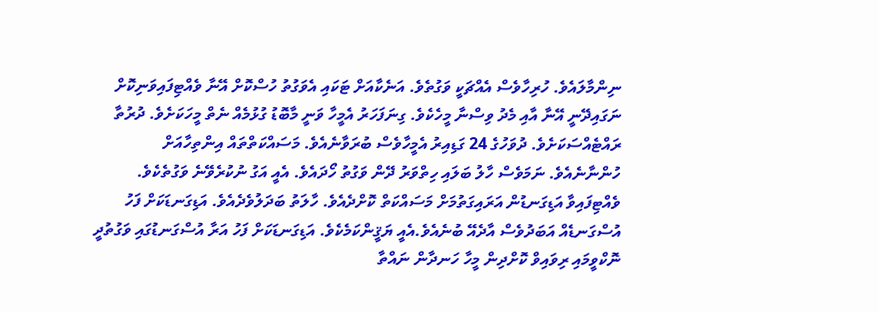ނިންމާލައެވެ. ހުރިހާވެސް އެއްޗަކީ ވަގުތެވެ. އަނެކާއަށް ޓަކައި އެވަގުތު ހުސްކޮށް އޭނާ ވެއްޓިފައިވަނިކޮށް ނަގައިދޭނީ އޭނާ އާއި މެދު ވިސްނާ މީހެކެވެ. ގިނަފަހަރު އެމީހާ ވަނީ މާބޮޑު ގުޅުމެއް ނެތް މީހަކަށެވެ. ދުރުތާ ރައްޓެއްސަކަށެވެ. ދުވަހުގެ 24 ގަޑިއިރު އެމީހާވެސް ބުރަވާނެއެވެ. މަސައްކަތްތައް އިންތިހާއަށް ހުންނާނެއެވެ. ނަމަވެސް ހާލު ބަލައި ހިތްވަރު ދޭން ވަގުތު ހޯދައެވެ. އެއީ އަގު ނުކުރެވޭނެ ވަގުތެކެވެ. ވެއްޓިފައިވާ އަޑިގަނޑުން އަރައިގަތުމަށް މަސައްކަތް ކޮށްދެއެވެ. ހާލަތު ބަދަލުވެދެއެވެ. އަޑިގަނޑަކަށް ފަހު އުސްގަނޑެއް އަބަދުވެސް އާދެއޭ ބުނެއެވެ.އެއީ ޔަޤީންކަމެކެވެ. އަޑިގަނޑަކަށް ފަހު އަރާ އުސްގަނޑުގައި ވަގުތުދީ ނޮކްވީމައި ރިވައިވް ކޮށްދިން މީހާ ހަނދާން ނައްތާ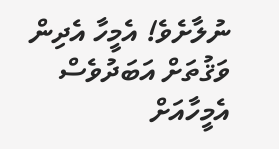ނުލާށެވެ! އެމީހާ އެދިން ވަޤުތަށް އަބަދުވެސް އެމީހާއަށް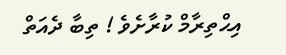އިޙްތިރާމް ކުރާށެވެ ! ތިބާ ދެއަތް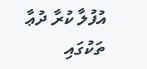އުފުލާ ކުރާ ދުޢާ ތަކުގައި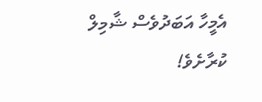އެމީހާ އަބަދުވެސް ޝާމިލް ކުރާށެވެ!